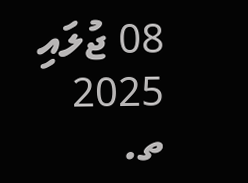08 ޖުލައި 2025
ތ.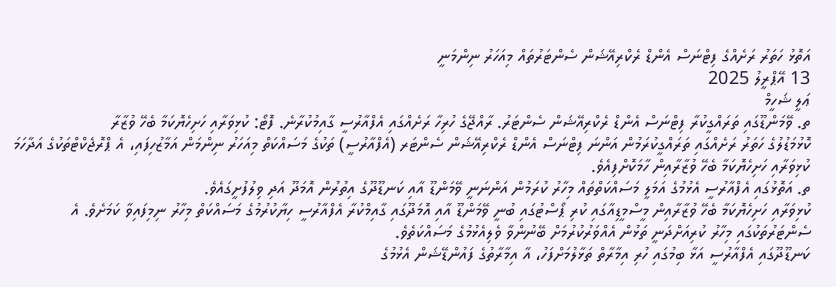އަތޮޅު ހަތަރު ރަށެއްގެ ފިޓްނަސް އެންޑް ރެކްރިއޭޝަން ސެންޓަރުތައް މިއަހަރު ނިންމަނީ
13 އޭޕްރީލު 2025
ޢަލީ ޝަހީމް
ތ. ވޭމަންޑޫގައި ތަރައްގީކުރާ ފިޓްނަސް އެންޑް ރެކްރިއޭޝަން ސެންޓަރު. ރާއްޖޭގެ ހުރިހާ ރަށެއްގައި އެފްއާރުސީ ގާއިމުކުރާނެ. ފޮޓޯ: ކުޅިވަރާއި ހަށިހެޔޮކަމާ ބެހޭ ވުޒާރާ
ކޮޅުމަޑުލުގެ ހަތަރު ރަށެއްގައި ތަރައްގީކުރަމުން އަންނަ ފިޓްނަސް އެންޑް ރެކްރިއޭޝަން ސެންޓަރ (އެފްއާރުސީ) ތަކުގެ މަސައްކަތް މިއަހަރު ނިންމަން އަމާޒުހިފައި، އެ ޕްރޮޖެކްޓްތަކުގެ އަދާހަމަ ކުޅިވަރާއި ހަށިހެޔޮކަމާ ބެހޭ ވުޒާރާއިން ހާމަކޮށްފިއެވެ.
ތ. އަތޮޅުގައި އެފްއާރުސީ އެޅުމުގެ އަމަލީ މަސައްކަތްތައް މިހާރު ކުރަމުން އަންނަނީ ވޭމަންޑޫ އާއި ކަނޑޫދޫގެ އިތުރުން އޮމަދޫ އަދި ވިލުފުށީގައެވެ.
ކުޅިވަރާއި ހަށިހެޔޮކަމާ ބެހޭ ވުޒާރާއިން މީސްމީޑިއާގައި ކުރި ޕޯސްޓުގައި ބުނީ ވޭމަންޑޫ އާއި އޮމަދޫގައި ގާއިމްކުރާ އެފްއާރުސީ ހިޔާކުރުމުގެ މަސައްކަތް މިހާރު ނިމިފައިވާ ކަމަށެވެ. އެ ސެންޓަރުތަކުގައި މިހާރު ކުރިއަށްދަނީ ތަޅުން އެއްވަރުކުރުމަށް ބޭނުންވާ ވެލިއެޅުމުގެ މަސައްކަތެވެ.
ކަނޑޫދޫގައި އެފްއާރުސީ އަޅާ ބިމުގައި ހުރި އިމާރާތް ތަޅާލުމަށްފަހު، އާ އިމާރާތުގެ ފައުންޑޭޝަން އެޅުމުގެ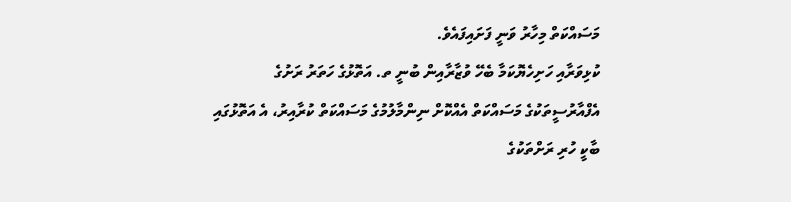މަސައްކަތް މިހާރު ވަނީ ފަށައިފައެވެ.
ކުޅިވަރާއި ހަށިހެޔޮކަމާ ބެހޭ ވުޒާރާއިން ބުނީ ތ. އަތޮޅުގެ ހަތަރު ރަށުގެ އެފްއާރުސީތަކުގެ މަސައްކަތް އެއްކޮށް ނިންމާލުމުގެ މަސައްކަތް ކުރާއިރު، އެ އަތޮޅުގައި ބާކީ ހުރި ރަށްތަކުގެ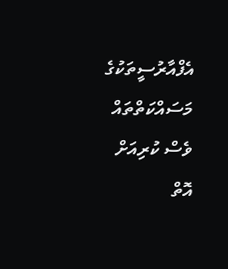އެފްއާރުސީތަކުގެ މަސައްކަތްތައް ވެސް ކުރިއަށް އޮތް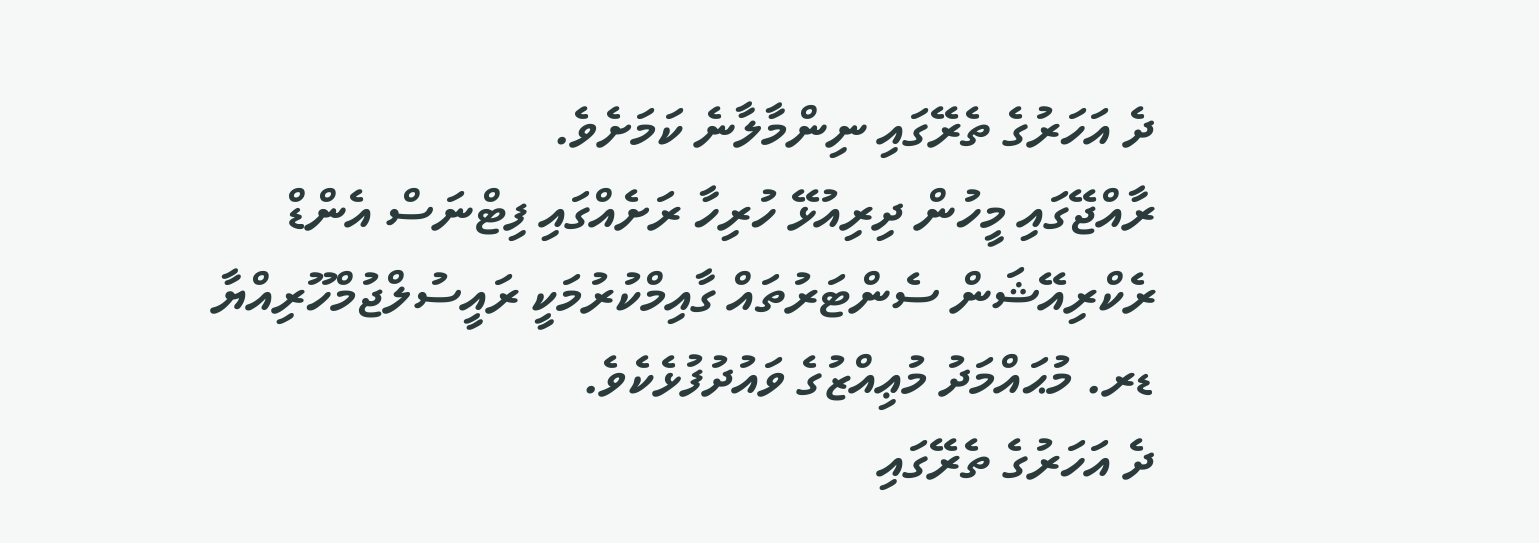ދެ އަހަރުގެ ތެރޭގައި ނިންމާލާނެ ކަމަށެވެ.
ރާއްޖޭގައި މީހުން ދިރިއުޅޭ ހުރިހާ ރަށެއްގައި ފިޓްނަސް އެންޑް ރެކްރިއޭޝަން ސެންޓަރުތައް ގާއިމްކުރުމަކީ ރައީސުލްޖުމްހޫރިއްޔާ ޑރ. މުޙައްމަދު މުޢިއްޒުގެ ވައުދުފުޅެކެވެ.
ދެ އަހަރުގެ ތެރޭގައި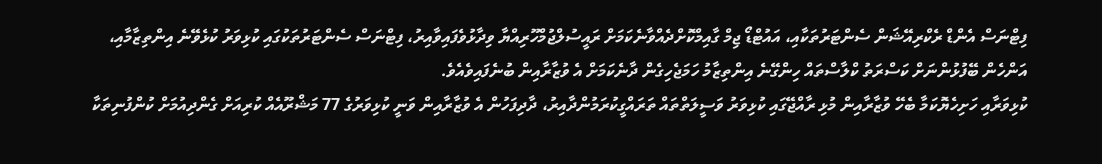ފިޓްނަސް އެންޑް ރެކްރިއޭޝަން ސެންޓަރުތަކާއި، އައުޓްޑޯ ޖިމް ގާއިމްކޮށްދެއްވާނެކަމަށް ރައީސުލްޖުމްހޫރިއްޔާ ވިދާޅުވެފައިވާއިރު، ފިޓްނަސް ސެންޓަރުތަކުގައި ކުޅިވަރު ކުޅެވޭނެ އިންތިޒާމާއި، އަންހެން ބޭފުޅުންނަށް ކަސްރަތު ކްލާސްތައް ހިންގޭނެ އިންތިޒާމު ހަމަޖެހިގެން ދާނެކަމަށް އެ ވުޒާރާއިން ބުނެފައިވެއެވެ.
ކުޅިވަރާއި ހަށިހެޔޮކަމާ ބެހޭ ވުޒާރާއިން މުޅި ރާއްޖޭގައި ކުޅިވަރު ވަސީލަތްތައް ތަރައްގީކުރަމުންދާއިރު، ދާދިފަހުން އެ ވުޒާރާއިން ވަނީ ކުޅިވަރުގެ 77 މަޝްރޫއެއް ކުރިއަށް ގެންދިއުމަށް ކުންފުނިތަކާ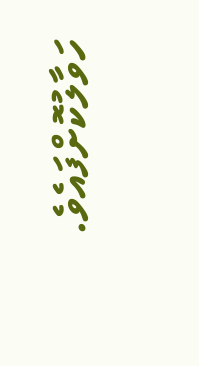ހަވާލުކޮށްފައެވެ.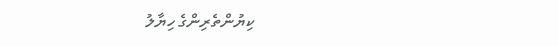ކިޔުންތެރިންގެ ހިޔާލު